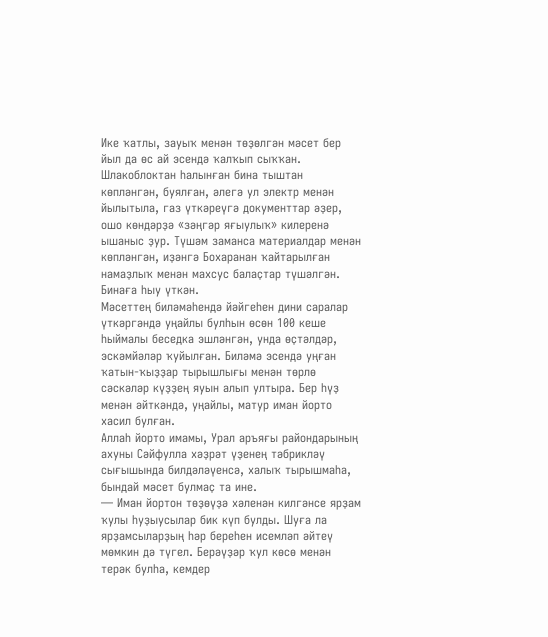Ике ҡатлы, зауыҡ менән төҙөлгән мәсет бер йыл да өс ай эсендә ҡалҡып сыҡҡан. Шлакоблоктан һалынған бина тыштан көпләнгән, буялған, әлегә ул электр менән йылытыла, газ үткәреүгә документтар әҙер, ошо көндәрҙә «зәңгәр яғыулыҡ» килеренә ышаныс ҙур. Түшәм заманса материалдар менән көпләнгән, иҙәнгә Бохаранан ҡайтарылған намаҙлыҡ менән махсус балаҫтар түшәлгән. Бинаға һыу үткән.
Мәсеттең биләмәһендә йәйгеһен дини саралар үткәргәндә уңайлы булһын өсөн 100 кеше һыймалы беседка эшләнгән, унда өҫтәлдәр, эскәмйәләр ҡуйылған. Биләмә эсендә уңған ҡатын-ҡыҙҙар тырышлығы менән төрлө сәскәләр күҙҙең яуын алып ултыра. Бер һүҙ менән әйткәндә, уңайлы, матур иман йорто хасил булған.
Аллаһ йорто имамы, Урал аръяғы райондарының ахуны Сәйфулла хәҙрәт үҙенең тәбрикләү сығышында билдәләүенсә, халыҡ тырышмаһа, бындай мәсет булмаҫ та ине.
— Иман йортон төҙөүҙә хәленән килгәнсе ярҙам ҡулы һуҙыусылар бик күп булды. Шуға ла ярҙамсыларҙың һәр береһен исемләп әйтеү мөмкин дә түгел. Берәүҙәр ҡул көсө менән терәк булһа, кемдер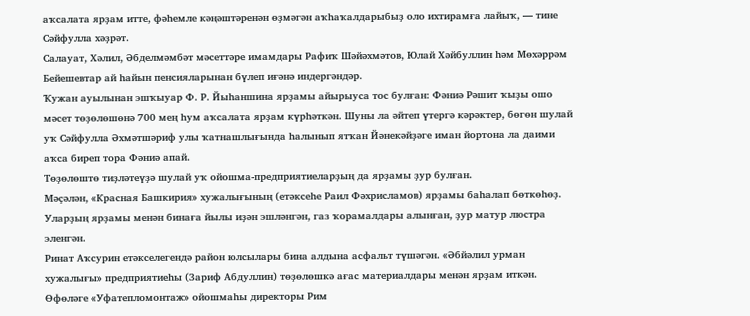аҡсалата ярҙам итте, фәһемле кәңәштәренән өҙмәгән аҡһаҡалдарыбыҙ оло ихтирамға лайыҡ, — тине Сәйфулла хәҙрәт.
Салауат, Хәлил, Әбделмәмбәт мәсеттәре имамдары Рафиҡ Шәйәхмәтов, Юлай Хәйбуллин һәм Мөхәррәм Бейешевтар ай һайын пенсияларынан бүлеп иғәнә индергәндәр.
Ҡужан ауылынан эшҡыуар Ф. Р. Йыһаншина ярҙамы айырыуса тос булған: Фәниә Рәшит ҡыҙы ошо мәсет төҙөлөшөнә 700 мең һум аҡсалата ярҙам күрһәткән. Шуны ла әйтеп үтергә кәрәктер, бөгөн шулай уҡ Сәйфулла Әхмәтшәриф улы ҡатнашлығында һалынып ятҡан Йәнекәйҙәге иман йортона ла даими аҡса биреп тора Фәниә апай.
Төҙөлөштө тиҙләтеүҙә шулай уҡ ойошма-предприятиеларҙың да ярҙамы ҙур булған.
Мәҫәлән, «Красная Башкирия» хужалығының (етәксеһе Раил Фәхрисламов) ярҙамы баһалап бөткөһөҙ. Уларҙың ярҙамы менән бинаға йылы иҙән эшләнгән, газ ҡорамалдары алынған, ҙур матур люстра эленгән.
Ринат Аҡсурин етәкселегендә район юлсылары бина алдына асфальт түшәгән. «Әбйәлил урман хужалығы» предприятиеһы (Зариф Абдуллин) төҙөлөшкә ағас материалдары менән ярҙам иткән. Өфөләге «Уфатепломонтаж» ойошмаһы директоры Рим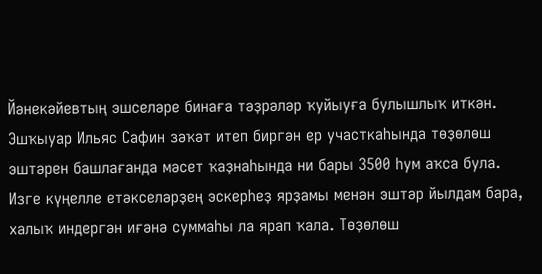Йәнекәйевтың эшселәре бинаға тәҙрәләр ҡуйыуға булышлыҡ иткән.
Эшҡыуар Ильяс Сафин зәҡәт итеп биргән ер участкаһында төҙөлөш эштәрен башлағанда мәсет ҡаҙнаһында ни бары 3500 һум аҡса була. Изге күңелле етәкселәрҙең эскерһеҙ ярҙамы менән эштәр йылдам бара, халыҡ индергән иғәнә суммаһы ла ярап ҡала. Төҙөлөш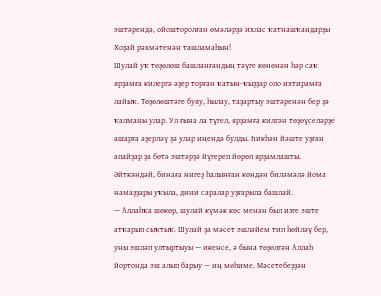эштәрендә, ойошторолған өмәләрҙә ихлас ҡатнашҡандарҙы Хоҙай рәхмәтенән ташламаһын!
Шулай уҡ төҙөлөш башланғандың тәүге көнөнән һәр саҡ ярҙамға килергә әҙер торған ҡатын-ҡыҙҙар оло ихтирамға лайыҡ. Төҙөлөштәге буяу, һылау, таҙартыу эштәренән бер ҙә ҡалманы улар. Ул ғына ла түгел, ярҙамға килгән төҙөүселәрҙе ашарға әҙерләү ҙә улар иңендә булды. Һикһән йәште уҙған апайҙар ҙа бөтә эштәрҙә йүгереп йөрөп ярҙамлашты.
Әйткәндәй, бинаға нигеҙ һалынған көндән биләмәлә йома намаҙҙары уҡыла, дини саралар уҙғарыла башлай.
— Аллаһҡа шөкөр, шулай күмәк көс менән был изге эште атҡарып сыҡтыҡ. Шулай ҙа мәсет эшләйем тип һөйләү бер, уны эшләп ултыртыуы — икенсе, ә бына төҙөлгән Аллаһ йортонда эш алып барыу — иң мөһиме. Мәсетебеҙҙән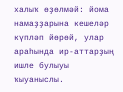халыҡ өҙөлмәй: йома намаҙҙарына кешеләр күпләп йөрөй, улар араһында ир-аттарҙың ишле булыуы ҡыуаныслы.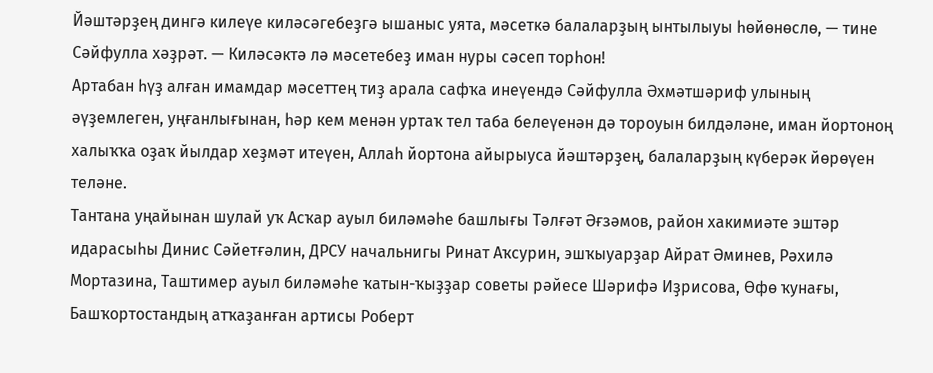Йәштәрҙең дингә килеүе киләсәгебеҙгә ышаныс уята, мәсеткә балаларҙың ынтылыуы һөйөнөслө, — тине Сәйфулла хәҙрәт. — Киләсәктә лә мәсетебеҙ иман нуры сәсеп торһон!
Артабан һүҙ алған имамдар мәсеттең тиҙ арала сафҡа инеүендә Сәйфулла Әхмәтшәриф улының әүҙемлеген, уңғанлығынан, һәр кем менән уртаҡ тел таба белеүенән дә тороуын билдәләне, иман йортоноң халыҡҡа оҙаҡ йылдар хеҙмәт итеүен, Аллаһ йортона айырыуса йәштәрҙең, балаларҙың күберәк йөрөүен теләне.
Тантана уңайынан шулай уҡ Асҡар ауыл биләмәһе башлығы Тәлғәт Әғзәмов, район хакимиәте эштәр идарасыһы Динис Сәйетғәлин, ДРСУ начальнигы Ринат Аҡсурин, эшҡыуарҙар Айрат Әминев, Рәхилә Мортазина, Таштимер ауыл биләмәһе ҡатын-ҡыҙҙар советы рәйесе Шәрифә Иҙрисова, Өфө ҡунағы, Башҡортостандың атҡаҙанған артисы Роберт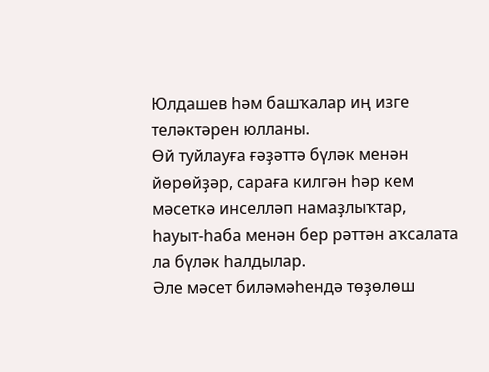Юлдашев һәм башҡалар иң изге теләктәрен юлланы.
Өй туйлауға ғәҙәттә бүләк менән йөрөйҙәр, сараға килгән һәр кем мәсеткә инселләп намаҙлыҡтар, һауыт-һаба менән бер рәттән аҡсалата ла бүләк һалдылар.
Әле мәсет биләмәһендә төҙөлөш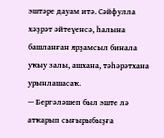эштәре дауам итә. Сәйфулла хәҙрәт әйтеүенсә, һалына башланған ярҙамсыл бинала уҡыу залы, ашхана, тәһәрәтхана урынлашасаҡ.
— Бергәләшеп был эште лә атҡарып сығырыбыҙға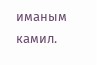иманым камил.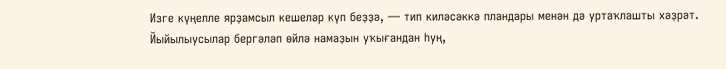Изге күңелле ярҙамсыл кешеләр күп беҙҙә, — тип киләсәккә пландары менән дә уртаҡлашты хәҙрәт.
Йыйылыусылар бергәләп өйлә намаҙын уҡығандан һуң,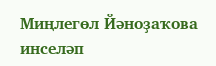Миңлегөл Йәноҙаҡова инселәп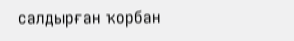салдырған ҡорбан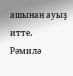ашынан ауыҙ итте.
Рәмилә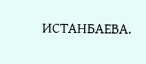ИСТАНБАЕВА.